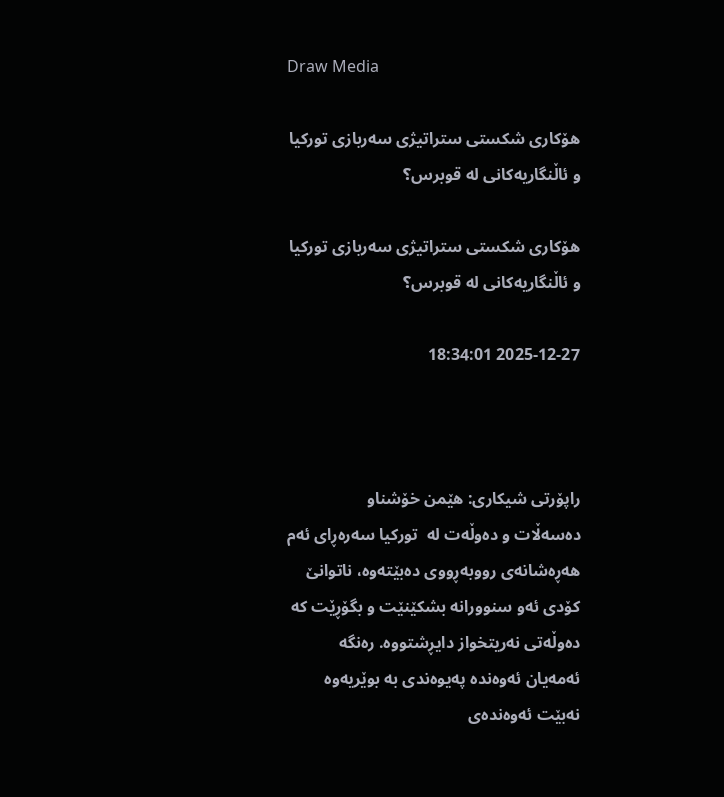Draw Media

هۆكاری شكستی ستراتیژی سه‌ربازی توركیا و ئاڵنگاریه‌كانی له‌ قوبرس؟

هۆكاری شكستی ستراتیژی سه‌ربازی توركیا و ئاڵنگاریه‌كانی له‌ قوبرس؟

2025-12-27 18:34:01



راپۆرتی شیكاری: هێمن خۆشناو
ده‌سه‌ڵات و ده‌وڵه‌ت له‌  توركیا سه‌ره‌ڕای ئه‌م هه‌ڕه‌شانه‌ی رووبه‌ڕووی ده‌بێته‌وه‌، ناتوانێ كۆدی ئه‌و سنوورانه‌ بشكێنێت و بگۆڕێت كه‌ ده‌وڵه‌تی نه‌ریتخواز دایڕشتووه‌. ره‌نگه‌ ئه‌مه‌یان ئه‌وه‌نده‌ په‌یوه‌ندی به‌ بوێریه‌وه‌ نه‌بێت ئه‌وه‌نده‌ی‌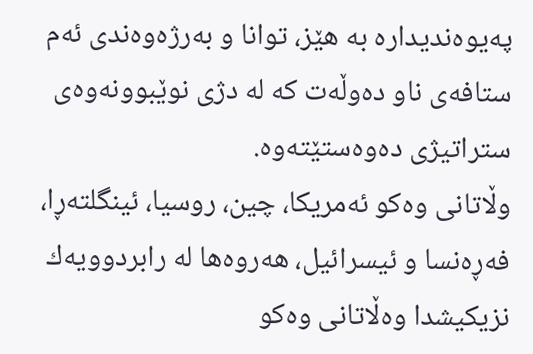په‌یوه‌ندیداره‌‌ به‌ هێز، توانا و به‌رژه‌وه‌ندی ئه‌م ستافه‌ی ناو ده‌وڵه‌ت كه‌ له‌ دژی نوێبوونه‌وه‌ی ستراتیژی ده‌وه‌ستێته‌وه‌.
وڵاتانی وه‌كو ئه‌مریكا، چین، روسیا، ئینگلته‌ڕا، فه‌ڕه‌نسا و ئیسرائیل، هه‌روه‌ها له‌ رابردوویه‌ك نزیكیشدا وه‌ڵاتانی وه‌كو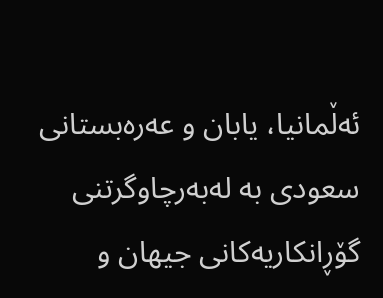ئه‌ڵمانیا، یابان و عه‌ره‌بستانی سعودی به‌ له‌به‌رچاوگرتنی گۆڕانكاریه‌كانی جیهان و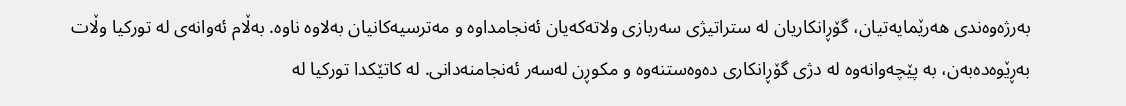به‌رژه‌وه‌ندی هه‌رێمایه‌تیان، گۆڕانكاریان له‌ ستراتیژی سه‌ربازی ولاته‌كه‌یان ئه‌نجامداوه‌ و مه‌ترسیه‌كانیان به‌لاوه‌ ناوه‌. به‌ڵام ئه‌وانه‌ی له‌ توركیا وڵات به‌ڕێوه‌ده‌به‌ن، به‌ پێچه‌وانه‌وه‌ له‌ دژی گۆڕانكاری ده‌وه‌ستنه‌وه‌ و مكوڕن له‌سه‌ر ئه‌نجامنه‌دانی. له كاتێكدا‌ توركیا له‌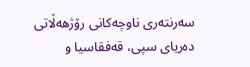سه‌رنته‌ری ناوچه‌كانی رۆژهه‌ڵاتی ده‌ریای سپی، قه‌فقاسیا و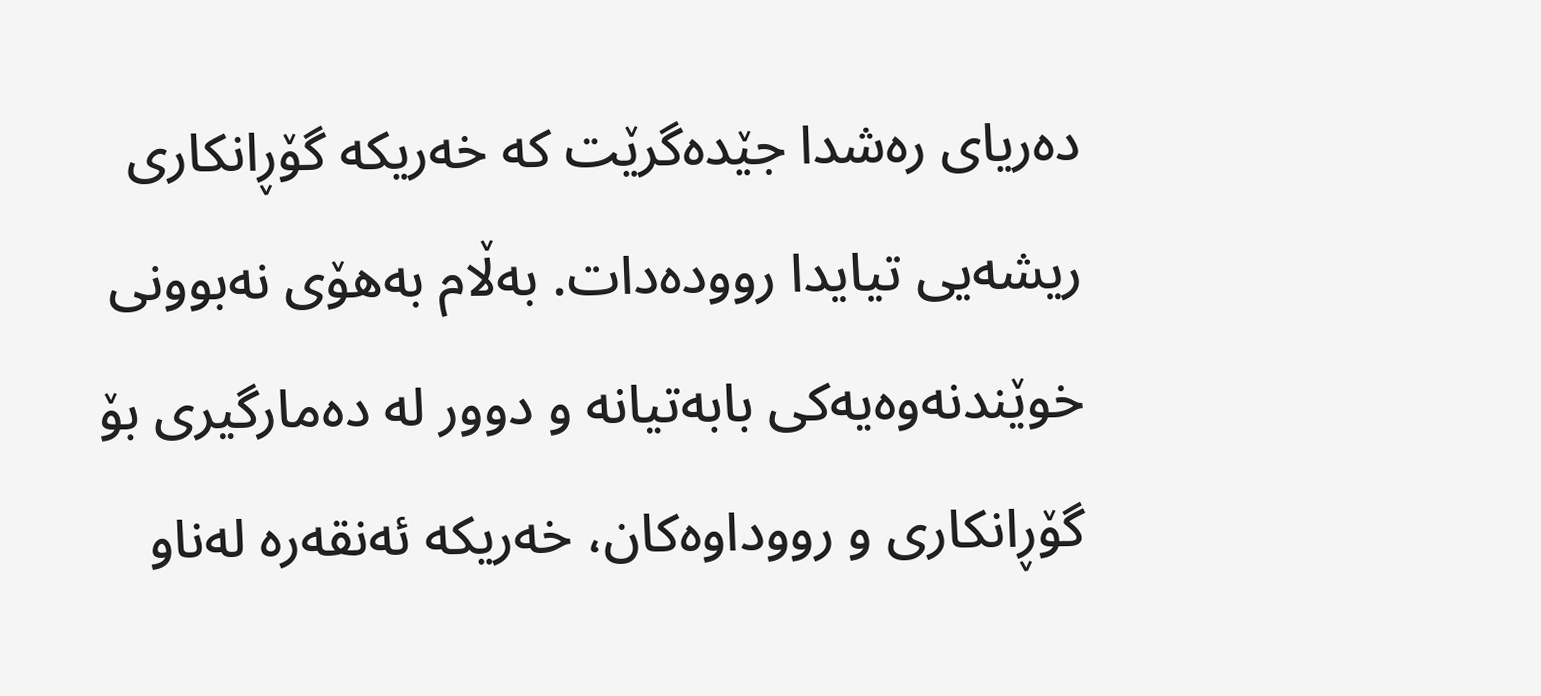ده‌ریای ره‌شدا جێده‌گرێت كه خه‌ریكه‌‌ گۆڕانكاری ریشه‌یی تیایدا رووده‌دات. به‌ڵام به‌هۆی نه‌بوونی خوێندنه‌وه‌یه‌كی بابه‌تیانه‌ و دوور له‌ ده‌مارگیری بۆ گۆڕانكاری و رووداوه‌كان، خه‌ریكه‌ ئه‌نقه‌ره‌ له‌ناو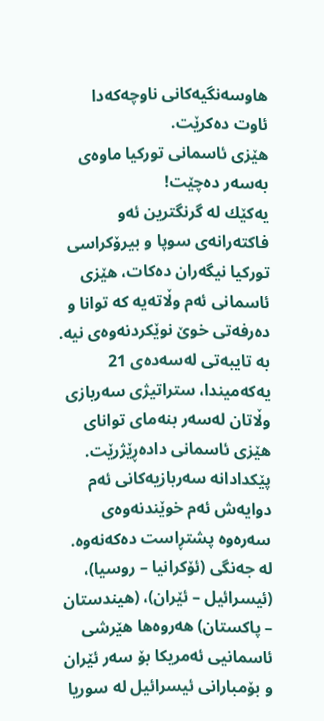هاوسه‌نگیه‌كانی ناوچه‌كه‌دا ئاوت ده‌كرێت.
هێزی ئاسمانی توركیا ماوه‌ی به‌سه‌ر ده‌چێت!
یه‌كێك له‌ گرنگترین ئه‌و فاكته‌رانه‌ی سوپا و بیرۆكراسی توركیا نیگه‌ران ده‌كات، هێزی ئاسمانی ئه‌م وڵاته‌یه‌ كه‌ توانا و ده‌رفه‌تی خوێ نوێكردنه‌وه‌ی نیه‌. به‌ تایبه‌تی له‌سه‌ده‌ی 21 یه‌كه‌میندا، ستراتیژی سه‌ربازی وڵاتان له‌سه‌ر بنه‌مای توانای هێزی ئاسمانی داده‌ڕێژرێت. پێكدادانه‌ سه‌ربازیه‌كانی ئه‌م دوایه‌ش ئه‌م خوێندنه‌وه‌ی سه‌ره‌وه‌ پشتڕاست ده‌كه‌نه‌وه‌. له‌ جه‌نگی (ئۆكرانیا – روسیا)، (ئیسرائیل – ئێران)، (هیندستان – پاكستان) هه‌روه‌ها هێرشی ئاسمانیی ئه‌مریكا بۆ سه‌ر ئێران و بۆمبارانی ئیسرائیل له‌ سوریا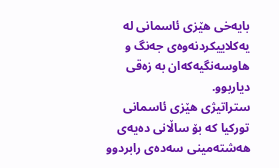بایه‌خی هێزی ئاسمانی له‌ یه‌كلاییكردنه‌وه‌ی جه‌نگ و هاوسه‌نگیه‌كه‌ان به‌ زه‌قی دیاربوو.
ستراتیژی هێزی ئاسمانی توركیا كه‌ بۆ‌ ساڵانی ده‌یه‌ی هه‌شته‌مینی سه‌ده‌ی رابردوو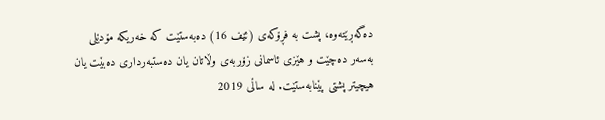ده‌گه‌ڕێته‌وه‌، پشت به‌ فڕۆكه‌ی (ئێف 16) ده‌به‌ستێت كه‌ خه‌ریكه‌ مۆدێلی به‌سه‌ر ده‌چێت و هێزی ئاسمانی زۆربه‌ی وڵاتان یان ده‌ستبه‌رداری ده‌بێت یان هیچیتر پشتی پێنابه‌ستێت. له‌ ساڵی 2019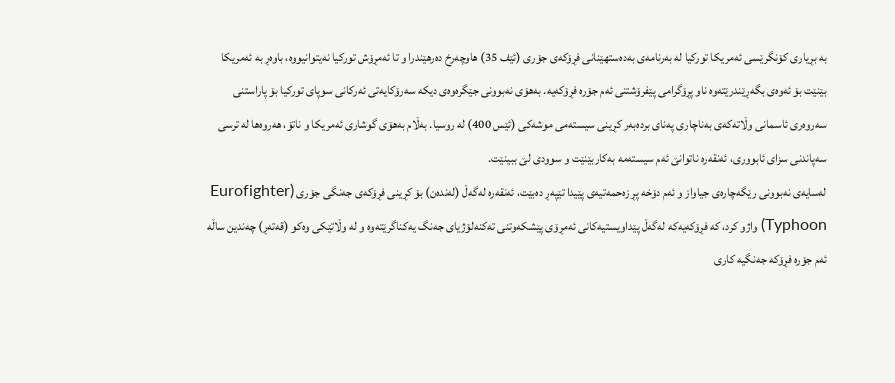به‌ بڕیاری كۆنگرێسی ئه‌مریكا توركیا له‌ به‌رنامه‌ی به‌ده‌ستهێنانی فڕۆكه‌ی جۆری (ئێف 35) هاوچه‌رخ ده‌رهێندرا و تا ئه‌مڕۆش توركیا نه‌یتوانیووه‌، باوه‌ڕ به‌ ئه‌مریكا بێنێت بۆ ئه‌وه‌ی بگه‌ڕێندرێته‌وه‌ ناو پڕۆگرامی پێفرۆشتنی ئه‌م جۆره‌ فڕۆكه‌یه‌. به‌هۆی نه‌بوونی جێگره‌وه‌ی دیكه‌ سه‌رۆكایه‌تی ئه‌ركانی سوپای توركیا بۆ پاراستنی سه‌روه‌ری ئاسمانی وڵاته‌كه‌ی به‌ناچاری په‌نای برده‌به‌ر كڕینی ‌سیسته‌می موشه‌كی (ئێس 400) له‌ روسیا. به‌ڵام به‌هۆی گوشاری ئه‌مریكا و ناتۆ، هه‌روه‌ها له‌ ترسی سه‌پاندنی سزای ئابووری، ئه‌نقه‌ره‌ ناتوانێ ئه‌م سیسته‌مه‌ به‌كاربێنێت و سوودی لێ ببینێت.
له‌سایه‌ی نه‌بوونی رێگه‌چاره‌ی جیاواز و ئه‌م دۆخه‌ پڕ زه‌حمه‌تیه‌ی‌ پێیدا تێپه‌ڕ ده‌بێت، ئه‌نقه‌ره‌ له‌گه‌ڵ (له‌نده‌ن) بۆ كڕینی فڕۆكه‌ی جه‌نگی جۆری (Eurofighter Typhoon) واژو كرد، كه‌ فڕۆكه‌یه‌كه‌ له‌گه‌ڵ پێداویستیه‌كانی ئه‌مڕۆی پێشكه‌وتنی ته‌كنه‌لۆژیای جه‌نگ یه‌كناگرێته‌وه‌ و له‌ وڵاتێكی وه‌كو (قه‌ته‌ڕ) چه‌ندین ساڵه‌ ئه‌م جۆره‌ فڕۆكه‌ جه‌نگیه‌ كاری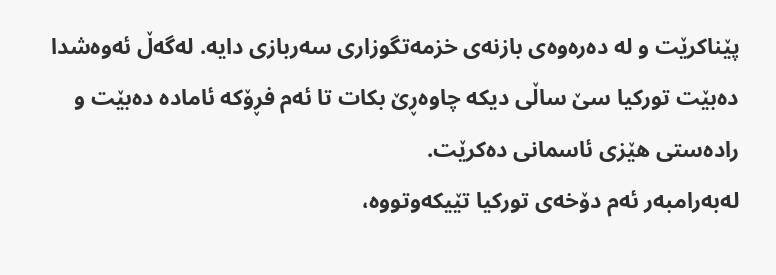پێناكرێت و له‌ ده‌ره‌وه‌ی بازنه‌ی خزمه‌تگوزاری سه‌ربازی دایه‌. له‌گه‌ڵ ئه‌وه‌شدا ده‌بێت توركیا سێ ساڵی دیكه‌ چاوه‌ڕێ بكات تا ئه‌م فڕۆكه‌ ئاماده‌ ده‌بێت و راده‌ستی هێزی ئاسمانی ده‌كرێت.
له‌به‌رامبه‌ر ئه‌م دۆخه‌ی توركیا تێیكه‌وتووه‌،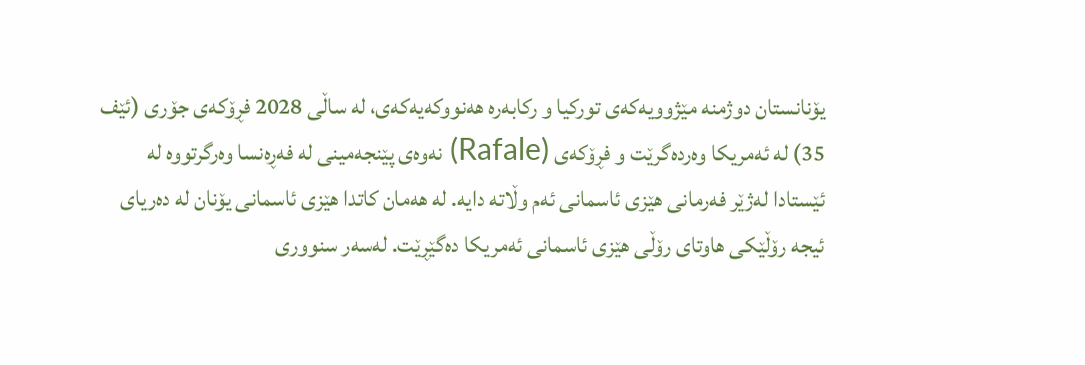یۆنانستان دوژمنه‌ مێژوویه‌كه‌ی توركیا و ركابه‌ره‌ هه‌نووكه‌یه‌كه‌ی، له‌ ساڵی 2028 فڕۆكه‌ی جۆری (ئێف 35) له‌ ئه‌مریكا وه‌رده‌گرێت و فڕۆكه‌ی (Rafale) نه‌وه‌ی پێنجه‌مینی له‌ فه‌ڕه‌نسا وه‌رگرتووه‌ له‌ ئێستادا له‌ژێر فه‌رمانی هێزی ئاسمانی ئه‌م وڵاته‌ دایه‌. له‌ هه‌مان كاتدا هێزی ئاسمانی یۆنان له‌ ده‌ریای ئیجه‌ رۆڵێكی هاوتای رۆڵی هێزی ئاسمانی ئه‌مریكا ده‌گێڕێت. له‌سه‌ر سنووری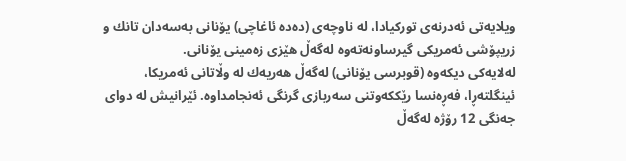ویلایه‌تی ئه‌درنه‌ی توركیادا، له‌ ناوچه‌ی (ده‌ده‌ ئاغاچی) یۆنانی به‌سه‌دان تانك و زریپۆشی ئه‌مریكی گیرساونه‌ته‌وه‌ له‌گه‌ڵ هێزی زه‌مینی یۆنانی.
له‌لایه‌كی دیكه‌وه‌ (قوبرسی یۆنانی) له‌گه‌ڵ هه‌ریه‌ك له‌ وڵاتانی ئه‌مریكا، ئینگلته‌ڕا، فه‌ڕه‌نسا رێككه‌وتنی سه‌ربازی گرنگی ئه‌نجامداوه‌. ئێرانیش له‌ دوای جه‌نگی 12 رۆژه‌ له‌گه‌ڵ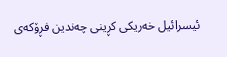ئیسرائیل خه‌ریكی كڕینی چه‌ندین فڕۆكه‌ی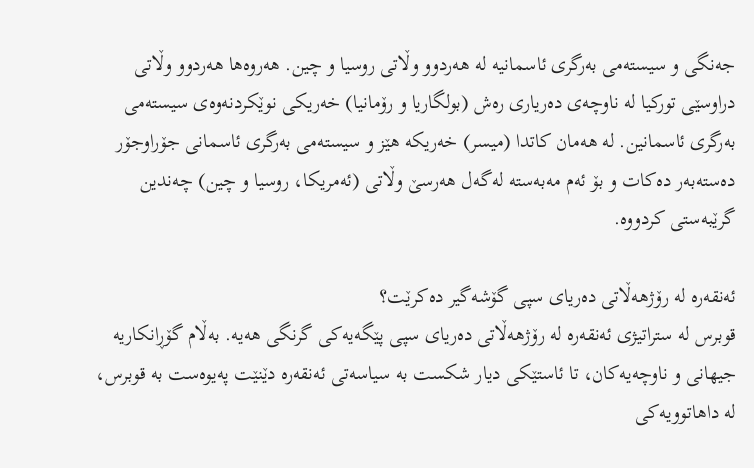جه‌نگی و سیسته‌می به‌رگری ئاسمانیه‌ له‌ هه‌ردوو وڵاتی روسیا و چین. هه‌روه‌ها هه‌ردوو وڵاتی دراوسێی توركیا له‌ ناوچه‌ی ده‌ریاری ره‌ش (بولگاریا و رۆمانیا) خه‌ریكی نوێكردنه‌وه‌ی سیسته‌می به‌رگری ئاسمانین. له‌ هه‌مان كاتدا (میسر) خه‌ریكه‌ هێز و سیسته‌می به‌رگری ئاسمانی جۆراوجۆر ده‌سته‌به‌ر ده‌كات و بۆ ئه‌م مه‌به‌سته‌ له‌گه‌ل هه‌رسێ وڵاتی (ئه‌مریكا، روسیا و چین) چه‌ندین گرێبه‌ستی كردووه‌.

ئه‌نقه‌ره‌ له‌ رۆژهه‌ڵاتی ده‌ریای سپی گۆشه‌گیر ده‌كرێت؟
قوبرس له‌ ستراتیژی ئه‌نقه‌ره‌ له‌ رۆژهه‌ڵاتی ده‌ریای سپی پێگه‌یه‌كی گرنگی هه‌یه‌. به‌ڵام گۆڕانكاریه‌ جیهانی و ناوچه‌یه‌كان، تا ئاستێكی دیار شكست به‌ سیاسه‌تی ئه‌نقه‌ره‌ دێنێت په‌یوه‌ست به‌ قوبرس، له‌ داهاتوویه‌كی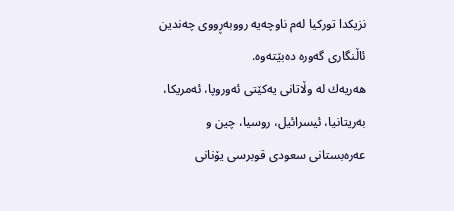نزیكدا توركیا له‌م ناوچه‌یه‌ رووبه‌ڕووی چه‌ندین ئاڵنگاری گه‌وره‌ ده‌بێته‌وه‌.
هه‌ریه‌ك له‌ وڵاتانی یه‌كێتی ئه‌وروپا، ئه‌مریكا، به‌ریتانیا، ئیسرائیل، روسیا، چین و عه‌ره‌بستانی سعودی قوبرسی یۆنانی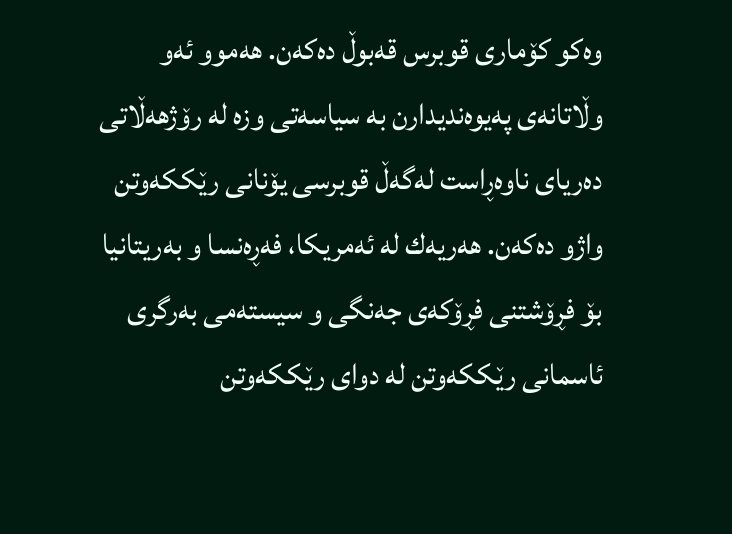وه‌كو كۆماری قوبرس قه‌بوڵ ده‌كه‌ن. هه‌موو ئه‌و وڵاتانه‌ی په‌یوه‌ندیدارن به‌ سیاسه‌تی وزه‌ له‌ رۆژهه‌ڵاتی ده‌ریای ناوه‌ڕاست له‌گه‌ڵ قوبرسی یۆنانی رێككه‌وتن واژو ده‌كه‌ن. هه‌ریه‌ك له‌ ئه‌مریكا، فه‌ڕه‌نسا و به‌ریتانیا بۆ فڕۆشتنی فڕۆكه‌ی جه‌نگی و سیسته‌می به‌رگری ئاسمانی رێككه‌وتن له‌ دوای رێككه‌وتن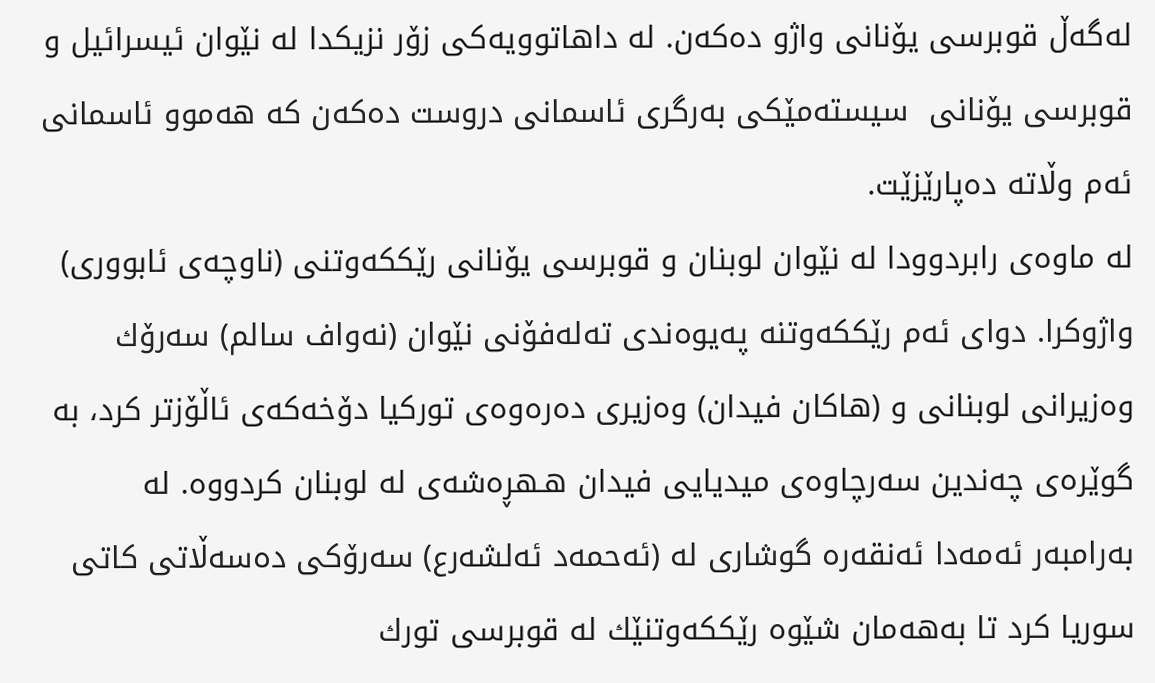له‌گه‌ڵ قوبرسی یۆنانی واژو ده‌كه‌ن. له‌ داهاتوویه‌كی زۆر نزیكدا له‌ نێوان ئیسرائیل و قوبرسی یۆنانی  سیسته‌مێكی به‌رگری ئاسمانی دروست ده‌كه‌ن كه‌ هه‌موو ئاسمانی ئه‌م وڵاته‌ ده‌پارێزێت.
له‌ ماوه‌ی رابردوودا له‌ نێوان لوبنان و قوبرسی یۆنانی رێككه‌وتنی (ناوچه‌ی ئابووری) واژوكرا. دوای ئه‌م رێككه‌وتنه‌ په‌یوه‌ندی ته‌له‌فۆنی نێوان (نه‌واف سالم) سه‌رۆك وه‌زیرانی لوبنانی و (هاكان فیدان) وه‌زیری ده‌ره‌وه‌ی توركیا دۆخه‌كه‌ی ئاڵۆزتر كرد، به‌ گوێره‌ی چه‌ندین سه‌رچاوه‌ی میدیایی فیدان هـ‍هڕه‌شه‌ی له‌ لوبنان كردووه‌. له‌ به‌رامبه‌ر ئه‌مه‌دا ئه‌نقه‌ره‌ گوشاری له‌ (ئه‌حمه‌د ئه‌لشه‌رع) سه‌رۆكی ده‌سه‌ڵاتی كاتی سوریا كرد تا به‌هه‌مان شێوه‌ رێككه‌وتنێك له‌ قوبرسی تورك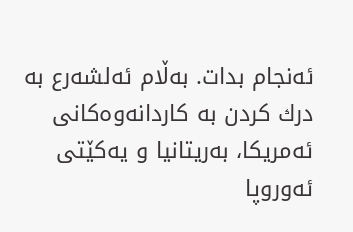ئه‌نجام بدات. به‌ڵام ئه‌لشه‌رع به‌ درك كردن به‌ كاردانه‌وه‌كانی ئه‌مریكا، به‌ریتانیا و یه‌كێتی ئه‌وروپا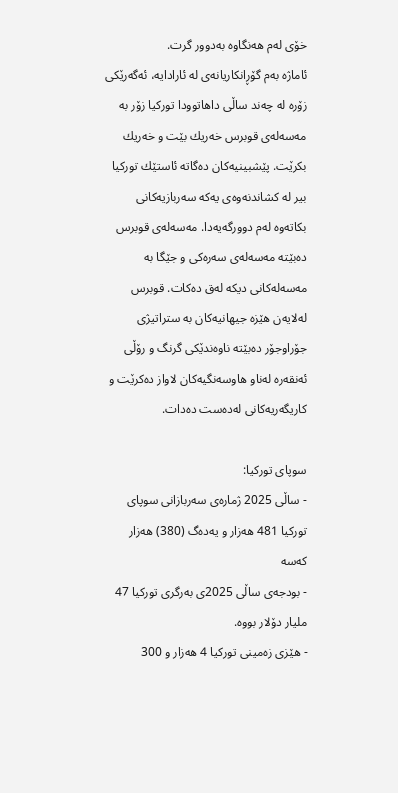خۆی له‌م هه‌نگاوه‌ به‌دوور گرت.
ئاماژه‌ به‌م گۆڕانكاریانه‌ی له‌ ئارادایه‌، ئه‌گه‌رێكی زۆره‌ له‌ چه‌ند ساڵی داهاتوودا توركیا زۆر به‌ مه‌سه‌له‌ی قوبرس خه‌ریك بێت و خه‌ریك بكرێت. پێشبینیه‌كان ده‌گاته‌ ئاستێك توركیا بیر له‌ كشاندنه‌وه‌ی یه‌كه‌ سه‌ربازیه‌كانی بكاته‌وه‌ له‌م دوورگه‌یه‌دا. مه‌سه‌له‌ی قوبرس ده‌بێته‌ مه‌سه‌له‌ی سه‌ره‌كی و جێگا به‌ مه‌سه‌له‌كانی دیكه‌ له‌ق ده‌كات. قوبرس له‌لایه‌ن هێزه‌ جیهانیه‌كان به‌ ستراتیژی جۆراوجۆر ده‌بێته‌ ناوه‌ندێكی گرنگ و رۆڵی ئه‌نقه‌ره‌ له‌ناو هاوسه‌نگیه‌كان لاواز ده‌كرێت و كاریگه‌ریه‌كانی له‌ده‌ست ده‌دات.

سوپای توركیا:
- ساڵی 2025 ژماره‌ی سه‌ربازانی سوپای توركیا 481 هه‌زار و یەدەگ (380) هەزار كەسە
- بودجه‌ی ساڵی 2025ی بەرگری توركیا 47 ملیار دۆلار بووه‌.
- هێزی زه‌مینی توركیا 4 هه‌زار و 300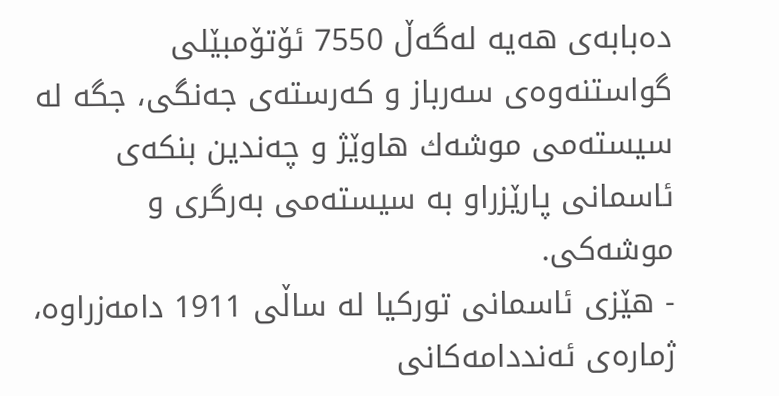ده‌بابه‌ی هه‌یه‌ له‌گه‌ڵ 7550 ئۆتۆمبێلی گواستنه‌وه‌ی سه‌رباز و كه‌رسته‌ی جه‌نگی، جگه‌ له‌ سیسته‌می موشه‌ك هاوێژ و چه‌ندین بنكه‌ی ئاسمانی پارێزراو به‌ سیسته‌می به‌رگری و موشه‌كی.
- هێزی ئاسمانی توركیا له‌ ساڵی 1911 دامه‌زراوه‌، ژماره‌ی ئه‌نددامه‌كانی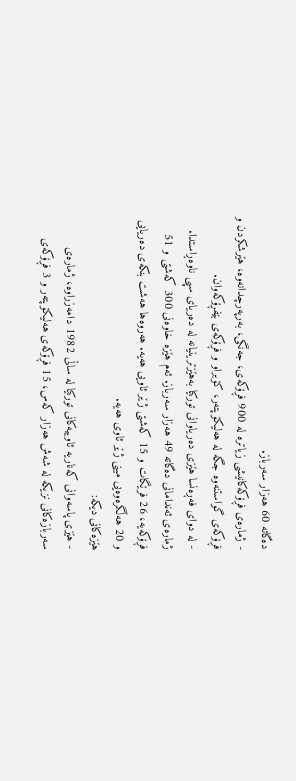ده‌گاته‌ 60 هه‌زار سه‌رباز.
- ژماره‌ی فڕۆكه‌كانیشی زیاتره‌ له‌ 900 فڕۆكه‌ی، جه‌نگی، به‌رپه‌رچدانه‌وه‌، هێرشكردن و فڕۆكه‌ی گواستنه‌وه‌ جگه‌ له‌ هه‌لیكۆپته‌ر، كۆبراو و فڕۆكه‌ی بێفڕۆكه‌وان.
- له‌ دوای فه‌ڕه‌نسا هێزی ده‌ریاوانی توركیا به‌هێزترینیانه‌ له‌ ده‌ریای سپی ناوه‌ڕاستدا. ژماره‌ی ئه‌ندامانی ده‌گاته‌ 49 هه‌زار سه‌رباز. ئه‌م هێزه‌ خاوه‌نی 300 كه‌شتی و 51 فڕۆكه‌یه‌، 26 فرێگات و 15 كه‌شتی ژێر ئاویی هه‌یه‌. هه‌روه‌ها هه‌شت بنكه‌ی ده‌ریایی و 20 هه‌ڵگره‌وه‌یی مینی ژێر ئاوی هه‌یه‌.
هێزه‌كانی دیكه‌:
- هێزی پاسه‌وانی كه‌ناریه‌ ئاوییه‌كانی توركیا له‌ ساڵی 1982 دامه‌زراوه‌، ژماره‌ی سه‌ربازه‌كانی نزیكه‌ له‌ شه‌ش هه‌زار كه‌س، 15 فڕۆكه‌ی هه‌لیكۆپته‌ر و 3 فڕۆكه‌ی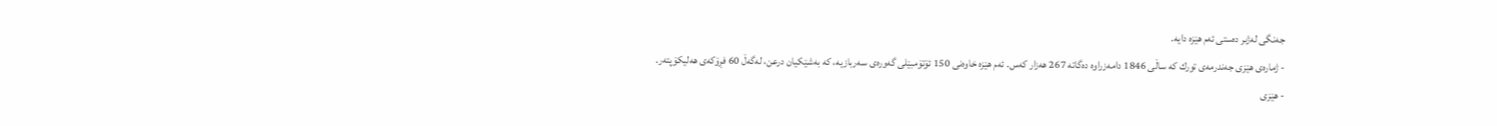جه‌نگی له‌ژىر ده‌ستی ئه‌م هێزه‌ دایه‌.
- ژماره‌ی هێزی جه‌ندرمه‌ی تورك كه‌ ساڵی 1846 دامه‌زراوه‌ ده‌گاته‌ 267 هه‌زار كه‌س. ئه‌م هێزه‌ خاوه‌نی 150 ئۆتۆمبێلی گه‌وره‌ی سه‌ربازیه‌، كه‌ به‌شێكیان درعن، له‌گه‌ڵ 60 فڕۆكه‌ی هه‌لیكۆپته‌ر.
- هێزی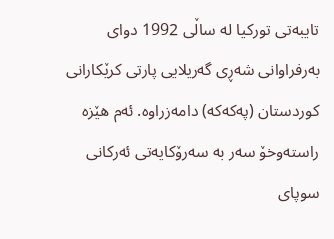تایبه‌تی توركیا له‌ ساڵی 1992 دوای به‌رفراوانی شه‌ڕی گه‌ریلایی پارتی كرێكارانی كوردستان (په‌كه‌كه‌) دامه‌زراوه‌. ئه‌م هێزه‌ راسته‌وخۆ سه‌ر به‌ سه‌رۆكایه‌تی ئه‌ركانی سوپای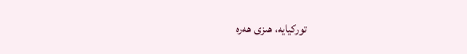توركیایه‌، هىزی هه‌ره‌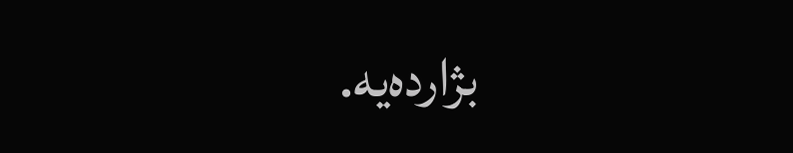بژارده‌یه‌.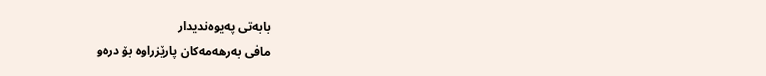بابه‌تی په‌یوه‌ندیدار
مافی به‌رهه‌مه‌كان پارێزراوه‌ بۆ دره‌و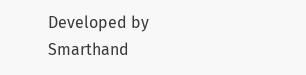Developed by Smarthand